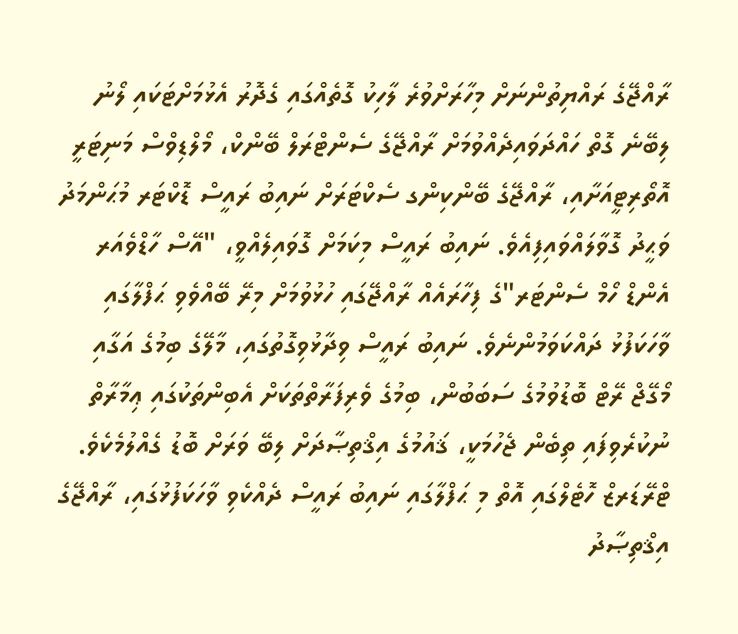ރާއްޖޭގެ ރައްޔިތުންނަށް މިހާރަށްވުރެ ލާހިކު ގޮތެއްގައި ގެދޮރު އެޅުމަށްޓަކައި ލޯނު ލިބޭނެ ގޮތް ހައްދަވައިދެއްވުމަށް ރާއްޖޭގެ ސެންޓްރަލް ބޭންކް، މޯލްޑިވްސް މަނިޓަރީ އޮތޯރިޓީއަށާއި، ރާއްޖޭގެ ބޭންކިންގ ސެކްޓަރަށް ނައިބު ރައީސް ޑޮކްޓަރ މުޙަންމަދު ވަޙީދު ގޮވާލައްވައިފިއެވެ. ނައިބު ރައީސް މިކަމަށް ގޮވައިލެއްވީ، "އޭސް ހާޑްވެއަރ އެންޑް ހޯމް ސެންޓަރ"ގެ ފިހާރައެއް ރާއްޖޭގައި ހުޅުވުމަށް މިރޭ ބޭއްވެވި ޙަފްލާގައި ވާހަކަފުޅު ދައްކަވަމުންނެވެ. ނައިބު ރައީސް ވިދާޅުވިގޮތުގައި، މާލޭގެ ބިމުގެ އަގާއި މޯގޭޖް ރޭޓް ބޮޑުވުމުގެ ސަބަބުން، ބިމުގެ ވެރިފަރާތްތަކަށް އެބިންތަކުގައި ޢިމާރާތް ނުކުރެވިފައި ތިބެން ޖެހުމަކީ، ޤައުމުގެ އިޤްތިޞާދަށް ލިބޭ ވަރަށް ބޮޑު ގެއްލުމެކެވެ.
ޓްރޭޑަރޒް ހޮޓެލްގައި އޮތް މި ޙަފްލާގައި ނައިބު ރައީސް ދެއްކެވި ވާހަކަފުޅުގައި، ރާއްޖޭގެ އިޤްތިޞާދު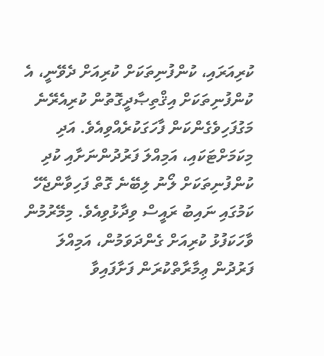ކުރިއަރައި، ކުންފުނިތަކަށް ކުރިއަށް ދެވޭނީ، އެ ކުންފުނިތަކަށް އިޤްތިޞާދީގޮތުން ކުރިއެރޭނެ މަގުފަހިވެގެންކަން ފާހަގަކުރެއްވިއެވެ. އަދި މިކަމަށްޓަކައި، އަމިއްލަ ފަރުދުންނަށާއި ކުދި ކުންފުނިތަކަށް ލޯނު ލިބޭނެ ގޮތް ފަހިވާންޖެހޭ ކަމުގައި ނައިބު ރައީސް ވިދާޅުވިއެވެ. މިމޭރުމުން ވާހަކަފުޅު ކުރިއަށް ގެންދަވަމުން، އަމިއްލަ ފަރުދުން ޢިމާރާތްކުރަން ފަށާފައިވާ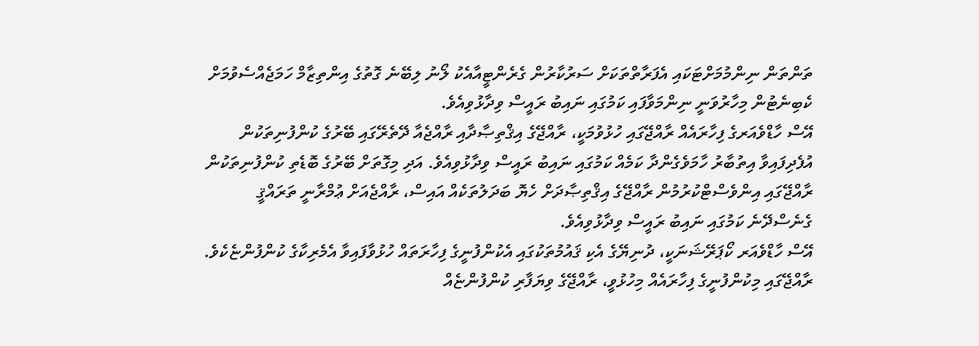ތަންތަން ނިންމުމަށްޓަކައި އެފަރާތްތަކަށް ސަރުކާރުން ގެރެންޓީއާއެކު ލޯނު ލިބޭނެ ގޮތުގެ އިންތިޒާމް ހަމަޖެއްސެވުމަށް ކެބިނެޓުން މިހާރުވަނީ ނިންމަވާފައި ކަމުގައި ނައިބު ރައީސް ވިދާޅުވިއެވެ.
އޭސް ހާޑްވެއަރގެ ފިހާރައެއް ރާއްޖޭގައި ހުޅުވުމަކީ، ރާއްޖޭގެ އިޤްތިޞާދާއި ރާއްޖެއާ ދޭތެރޭގައި ބޭރުގެ ކުންފުނިތަކުން އުފެދިފައިވާ އިތުބާރު ހާމަވެގެންދާ ކަމެއް ކަމުގައި ނައިބު ރައީސް ވިދާޅުވިއެވެ. އަދި މިގޮތަށް ބޭރުގެ ބޮޑެތި ކުންފުނިތަކުން ރާއްޖޭގައި އިންވެސްޓްކުރުމުން ރާއްޖޭގެ އިޤްތިޞާދަށް ހެޔޮ ބަދަލުތަކެއް އައިސް، ރާއްޖެއަށް ޢުމްރާނީ ތަރައްޤީ ގެނެސްދޭނެ ކަމުގައި ނައިބު ރައީސް ވިދާޅުވިއެވެ.
އޭސް ހާޑްވެއަރ ކޯޕަރޭޝަނަކީ، ދުނިޔޭގެ އެކި ޤައުމުތަކުގައި އެކުންފުނީގެ ފިހާރަތައް ހުޅުވާފައިވާ އެމެރިކާގެ ކުންފުންޏެކެވެ. ރާއްޖޭގައި މިކުންފުނީގެ ފިހާރައެއް މިހުޅުވީ، ރާއްޖޭގެ ވިޔަފާރި ކުންފުންޏެއް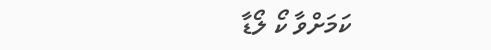ކަމަށްވާ ކޯ ލޯޑާ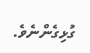ގުޅިގެންނެވެ.